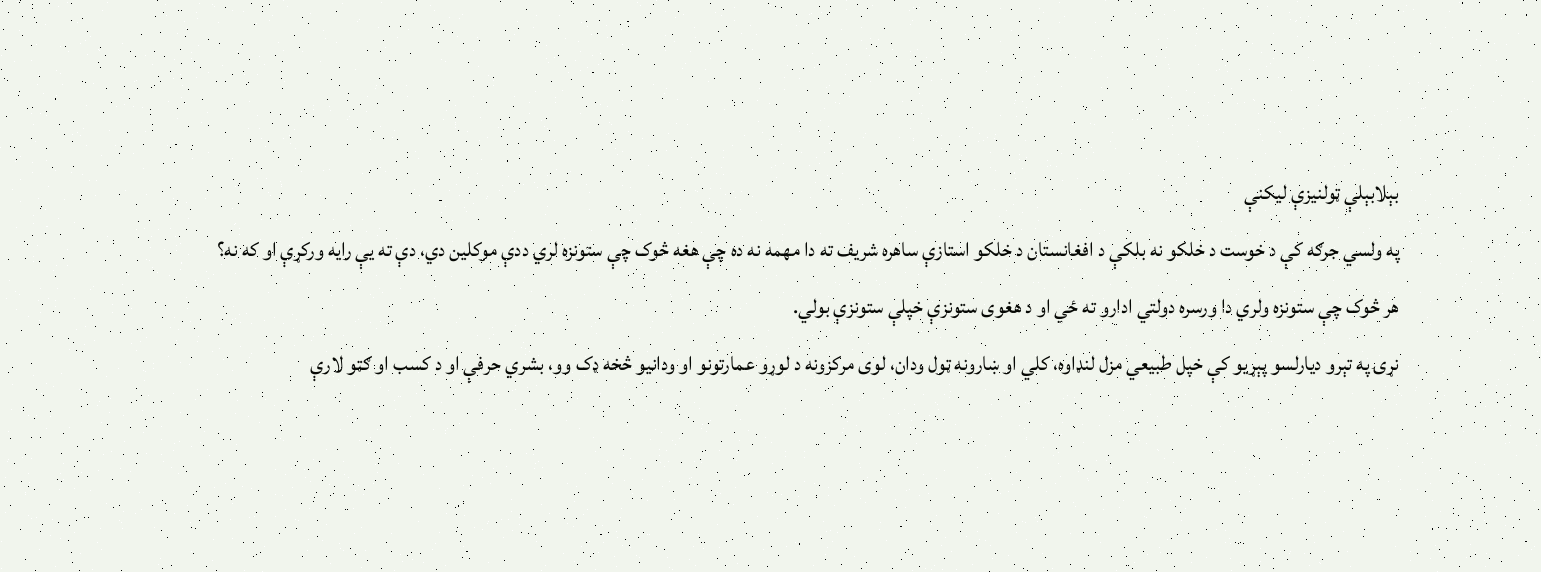بېلابېلې ټولنيزې ليکنې
په ولسي جرګه کې د خوست د خلکو نه بلکې د افغانستان د خلکو استازې ساهره شریف ته دا مهمه نه ده چې هغه څوک چې ستونزه لري ددې موکلین دي، دې ته یې رایه ورکړې او که نه؟ هر څوک چې ستونزه ولري دا ورسره دولتي ادارو ته ځي او د هغوی ستونزې خپلې ستونزې بولي.
نړۍ په تېرو ديارلسو پېړيو کې خپل طبيعي مزل لنډاوه، کلي او ښارونه ټول ودان، لوی مرکزونه د لوړو عمارتونو او ودانيو څخه ډک وو، بشري حرفې او د کسب او ګټو لارې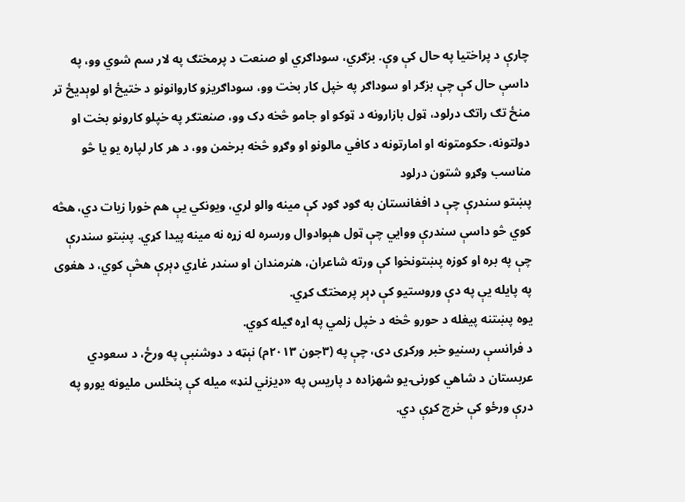چارې د پراختيا په حال کې وې. بزګري، سوداګري او صنعت د پرمختګ په لار سم شوي وو، په داسې حال کې چې بزګر او سوداګر په خپل کار بخت وو، سوداګريزو کاروانونو د ختيځ او لوېديځ تر منځ تګ راتګ درلود، ټول بازارونه د ټوکو او جامو څخه ډک وو، صنعتګر په خپلو کارونو بخت او دولتونه، حکومتونه او امارتونه د کافي مالونو او وګړو څخه برخمن وو، د هر کار لپاره يو يا څو مناسب وګړو شتون درلود
پښتو سندرې چې د افغانستان به ګوډ ګوډ کې مینه والو لري، ویونکي یې هم خورا زیات دي، هڅه کوي څو داسې سندرې ووایي چې ټول هېوادوال ورسره له زړه نه مینه پیدا کړي. پښتو سندرې چې په بره او کوزه پښتونخوا کې ورته شاعران، هنرمندان او سندر غاړي ډېرې هڅې کوي، د هغوی په پایله یې په دې وروستیو کې ډېر پرمختګ کړي.
یوه پښتنه پيغله د حورو څخه د خپل زلمي په اړه ګیله کوي.
د فرانسې رسنيو خبر ورکړی دی، چې په (۳جون ۲۰۱۳م) نېټه د دوشنبې په ورځ، د سعودي عربستان د شاهي کورنۍ يو شهزاده د پاریس په «ډيزني لنډ» ميله کې پنځلس مليونه يورو په درې ورځو کې خرچ کړې دي.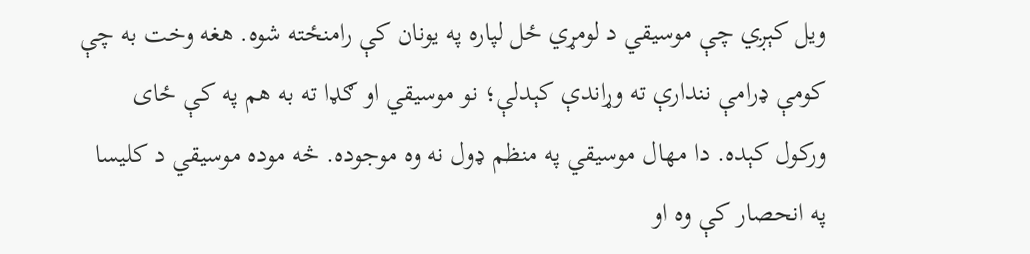ويل کېږي چې موسيقي د لومړي ځل لپاره په يونان کې رامنځته شوه. هغه وخت به چې کومې ډرامې نندارې ته وړاندې کېدلې؛ نو موسيقي او ګډا ته به هم په کې ځای ورکول کېده. دا مهال موسيقي په منظم ډول نه وه موجوده. څه موده موسيقي د کليسا په انحصار کې وه او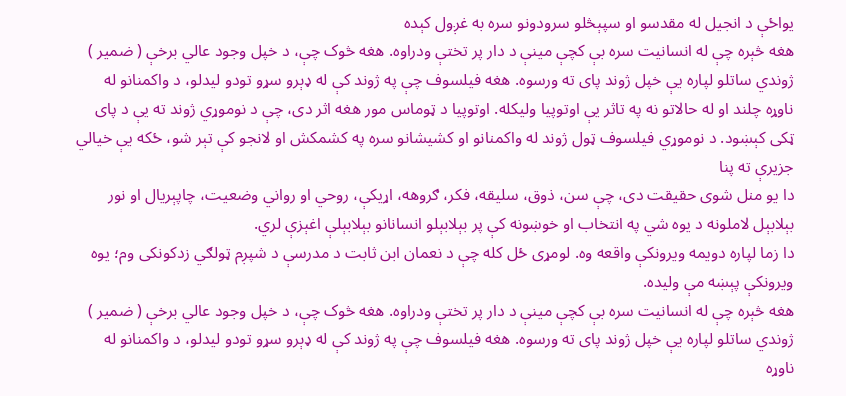يواځې د انجيل له مقدسو او سپېڅلو سرودونو سره به غږول کېده
هغه څېره چې له انسانيت سره بې کچې مينې د دار پر تختې ودراوه. هغه څوک چې، د خپل وجود عالي برخې ( ضمير ) ژوندي ساتلو لپاره يې خپل ژوند پای ته ورسوه. هغه فيلسوف چې په ژوند کې له ډېرو سړو تودو ليدلو، د واکمنانو له ناوړه چلند او له حالاتو نه په تاثر يې اوتوپيا وليکله. اوتوپيا د ټوماس مور هغه اثر دی، چې د نوموړي ژوند ته يې د پای ټکی کېښود. د نوموړي فيلسوف ټول ژوند له واکمنانو او کشيشانو سره په کشمکش او لانجو کې تېر شو، ځکه يې خيالي جزيرې ته پنا
دا یو منل شوی حقیقت دی، چې سن، ذوق، سلیقه، فکر، ګروهه، اړیکې، روحي او رواني وضعیت، چاپېریال او نور بېلابېل لاملونه د یوه شي په انتخاب او خوښونه کې پر بېلابېلو انسانانو بېلابېلې اغېزې لري.
دا زما لپاره دویمه ویرونکې واقعه وه. لومړی ځل کله چې د نعمان ابن ثابت د مدرسې د شپږم ټولګي زدکونکی وم؛ یوه ویرونکې پېښه مې ولیده.
هغه څېره چې له انسانيت سره بې کچې مينې د دار پر تختې ودراوه. هغه څوک چې، د خپل وجود عالي برخې ( ضمير ) ژوندي ساتلو لپاره يې خپل ژوند پای ته ورسوه. هغه فيلسوف چې په ژوند کې له ډېرو سړو تودو ليدلو، د واکمنانو له ناوړه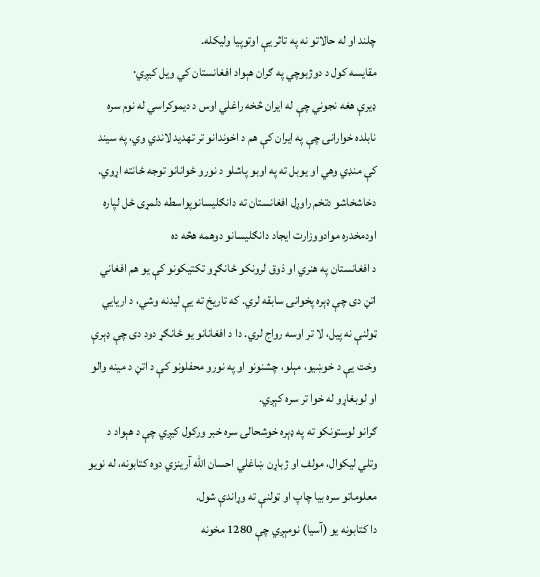چلند او له حالاتو نه په تاثر يې اوتوپيا وليکله.
مقايسه کول د دوژبوچي په ګران هېواد افغانستان کي ويل کيږي٠
ډيرې هغه نجوني چې له ايران څخه راغلي اوس د ديموکراسي له نوم سره نابلده خوارانۍ چې په ايران کې هم د اخوندانو تر تهديد لاندي وي، په سيند کې منډي وهي او يوبل ته په اوبو پاشلو د نورو ځوانانو توجه ځانته اړوي.
دخاشخاشو دتخم راوړل افغانستان ته دانګلیسانوپواسطه دلمړی ځل لپاره اودمخدره موادووزارت ایجاد دانګلیسانو دوهمه هڅه ده
د افغانستان په هنري او ذوق لرونکو ځانګړو تکتیکونو کې یو هم افغاني اتڼ دی چې ډېره پخوانۍ سابقه لري. که تاریخ ته یې لیدنه وشي، د اریایي ټولنې نه پیل، لا تر اوسه رواج لري. دا د افغانانو یو ځانګړ دود دی چې ډېرې وخت یې د خوښیو، مېلو، چشنونو او په نورو محفلونو کې د اتڼ د مینه والو او لوبغاړو له خوا تر سره کېږي.
ګرانو لوستونکو ته په ډېره خوشحالۍ سره خبر ورکول کیږي چې د هېواد د وتلي لیکوال، مولف او ژباړن ښاغلي احسان الله آرینزي دوه کتابونه، له نویو معلوماتو سره بیا چاپ او ټولنې ته وړاندې شول.
دا کتابونه یو (آسیا) نومېږي چې 1280 مخونه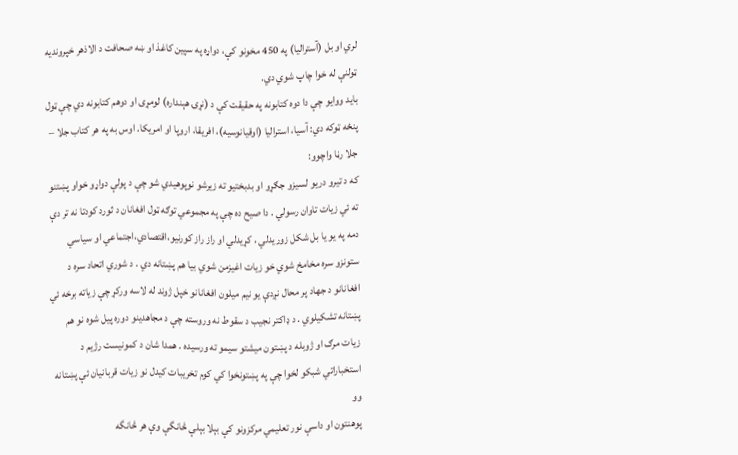لري او بل (آسترالیا) په 450 مخونو کې، دواړه په سپین کاغذ او ښه صحافت د الاذهر خپروندیه ټولنې له خوا چاپ شوي دي.
باید ووایو چې دا دوه کتابونه په حقیقت کې د (نړۍ هېنداره) لومړی او دوهم کتابونه دي چې ټول پنځه ټوکه دي: آسیا، استرالیا (اوقیانوسیه)، افریقا، اروپا او امریکا. اوس به په هر کتاب جلا – جلا رڼا واچوو:
که د تيرو دريو لسيزو جګړو او بدبختيو ته زيرشو نوپوهيدي شو چې د پولې دواړو خواو پښتنو ته ئي زيات تاوان رسولي . دا صيح ده چې په مجموعي توګه ټول افغانان د ثورد کودتا نه تر دې دمه په يو يا بل شکل زوريدلي ، کړيدلي او راز راز کورنيو،اقتصادي،اجتماعي او سياسي ستونزو سره مخامخ شوي خو زيات اغيزمن شوي بيا هم پښتانه دي . د شوري اتحاد سره د افغانانو د جهاد پر محال نږدې يو نيم ميلون افغانانو خپل ژوند له لاسه ورکړ چې زياته برخه ئي پښتانه تشکيلوي . د ډاکتر نجيب د سقوط نه وروسته چې د مجاهدينو دوره پيل شوه نو هم زيات مرګ او ژوبله د پښتون ميشتو سيمو ته ورسيده . همدا شان د کمونيست رژيم د استخباراتي شبکو لخوا چې په پښتونخوا کي کوم تخريبات کيدل نو زيات قربانيان ئې پښتانه وو
پوهنتون او داسې نور تعلیمي مرکزونو کې بېلا بېلې څانگې وې هر څانگه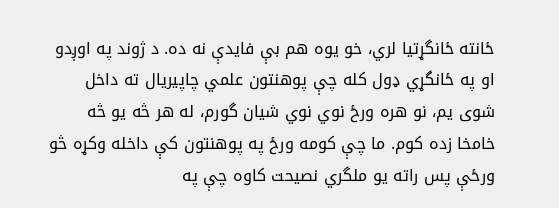ځانته ځانگړتیا لري، خو یوه هم بې فایدې نه ده. د ژوند په اوږدو او په ځانگړي ډول کله چې پوهنتون علمي چاپیریال ته داخل شوی یم، نو هره ورځ نوي نوي شیان گورم، له هر څه یو څه خامخا زده کوم. ما چې کومه ورځ په پوهنتون کې داخله وکړه څو ورځې پس راته یو ملگري نصیحت کاوه چې په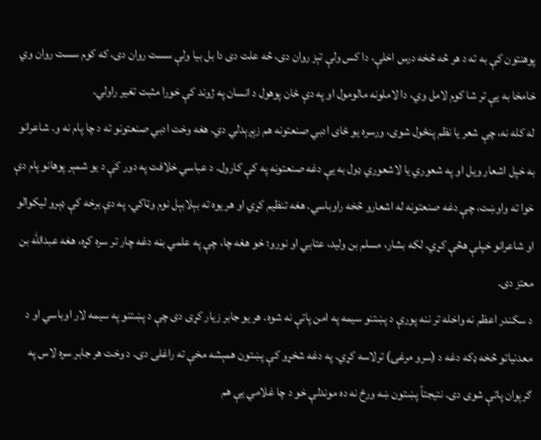پوهنتون کې به ته د هر څه څخه درس اخلې، دا کس ولې تېز روان دی، څه علت دی دا بل بیا ولې سست روان دی، که کوم سست روان وي خامخا به يې تر شا کوم لامل وي، دا لاملونه مالومول او په دې ځان پوهول د انسان په ژوند کې خورا مثبت تغیر راولي.
له کله نه، چې شعر يا نظم پنځول شوی، ورسره يو ځای ادبي صنعتونه هم زېږېدلي دي. هغه وخت ادبي صنعتونو ته د چا پام نه و. شاعرانو به خپل اشعار ويل او په شعوري يا لاشعوري ډول به يې دغه صنعتونه په کې کارول. د عباسي خلافت په دور کې د يو شمېر پوهانو پام دې خوا ته واوښت، چې دغه صنعتونه له اشعارو څخه راوباسي. هغه تنظيم کړي او هر يوه ته بېلابېل نوم وټاکي. په دې برخه کې ډېرو ليکوالو او شاعرانو خپلې هڅې کړي. لکه بشار، مسلم بن وليد، عتابي او نورو؛ خو هغه چا، چې په علمي بڼه دغه چار تر سره کړه، هغه عبدالله بن معتز دی.
د سکندر اعظم نه واخله تر ننه پورې د پښتنو سيمه په امن پاتې نه شوه. هر يو جابر زيار کړی دی چې د پښتنو په سيمه لار اوباسي او د معدنياتو څخه ډکه دغه د (سرو مرغۍ) ترلاسه کړي. په دغه شخړو کې پښتون همېشه مخې ته راغلی دی. د وخت هر جابر سره لاس په ګرېوان پاتې شوی دی. نتيجتاً پښتون ښه ورځ نه ده موندلې خو د چا غلامي يې هم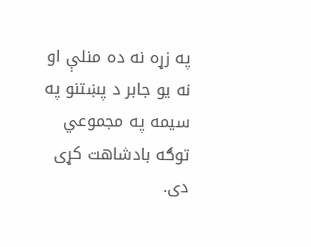په زړه نه ده منلې او نه يو جابر د پښتنو په سيمه په مجموعي توګه بادشاهت کړی دی.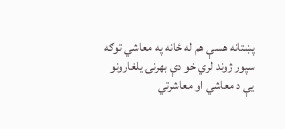پښتانه هسې هم له ځانه په معاشي توګه سپور ژوند لري خو دې بهرنۍ يلغارونو يې د معاشي او معاشرتي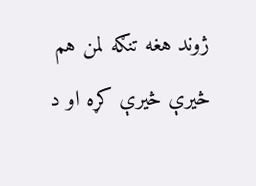ژوند هغه تنګه لمن هم څيرې څيرې کړه او د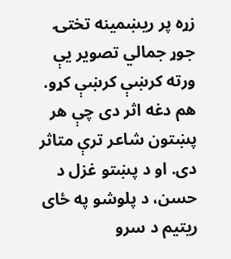زړه پر ريښمينه تختۍ جوړ جمالي تصوير يې ورته کرښې کرښې کړو. هم دغه اثر دی چې هر پښتون شاعر ترې متاثر دی. او د پښتو غزل د حسن، د پلوشو په ځای ريتيم د سرو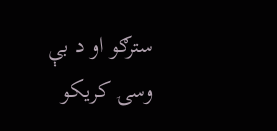سترګو او د بې وسۍ کريکو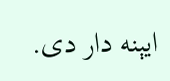ايېنه دار دی.